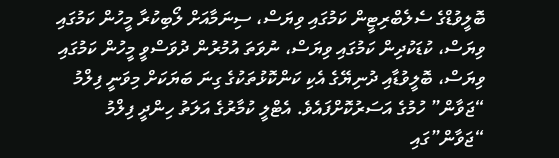ބޮލީވުޑްގެ ސެލެބްރިޓީން ކަމުގައި ވިޔަސް، ސިނަމާއަށް ލޯބިކުރާ މީހުން ކަމުގައި ވިޔަސް، ކުޑަކުދިން ކަމުގައި ވިޔަސް، ނުވަތަ އުމުރުން ދުވަސްވީ މީހުން ކަމުގައި ވިޔަސް، ބޮލީވުޑާއި ދުނިޔޭގެ އެކި ކަންކޮޅުތަކުގެ ގިނަ ބަޔަކަށް މިވަނީ ފިލްމު “ޖަވާން” ހުމުގެ އަސަރުކޮށްފައެވެ. އެޓްލީ ކުމާރުގެ އަލަތު ހިންދީ ފިލްމު “ޖަވާން”ގައި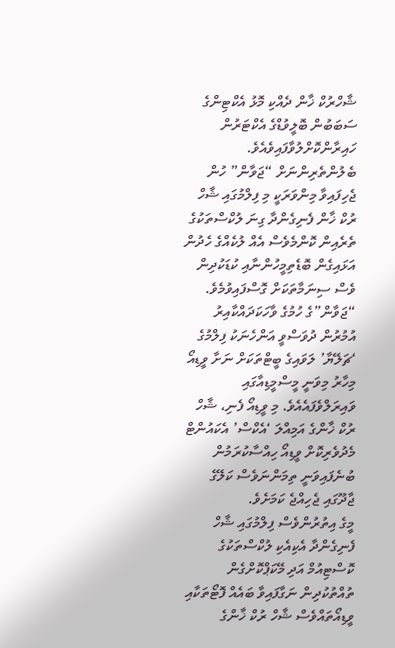ޝާހްރުކް ޚާން ދެއްކި މޮޅު އެކްޓިންގެ ސަބަބުން ބޮލީވުޑްގެ އެކްޓަރުން ހައިރާންކޮށްލުވާފައިވެއެވެ.
ބެލުންތެރިންނަށް “ޖަވާން” ހުން ޖެހިފައިވާ މިންވަރަކީ މި ފިލްމުގައި ޝާހް ރުކް ޚާން ފެނިގެންދާ ގިނަ ލުކްސްތަކުގެ ތެރެއިން ކޮންމެވެސް އެއް ލުކެއްގެ ހެދުން އަޅައިގެން ބޮޑެތިމީހުންނާއި ކުޑަކުދިން ވެސް ސިނަމާތަކަށް ގޮސްފައިވުމެވެ.
“ޖަވާން”ގެ ހުމުގެ ވާހަކަދައްކާއިރު އުމުރުން ދުވަސްވީ އަންހެނަކު ފިލްމުގެ ‘ޗަލޭޔާ’ ލަވައިގެ ބީޓްތަކަށް ނަށާ ވީޑިއޯ މިހާރު މިވަނީ މީސްމީޑިއާގައި ވައިރަލްވެފައެއެވެ. މި ވީޑިއޯ ފެނި، ޝާހް ރުކް ޚާންގެ އަމިއްލަ ‘އެކްސް’ އެކައުންޓް މެދުވެރިކޮށް ވީޑިއޯ ހިއްސާކުރަމުން ބުނެފައިވަނީ ތިމަންނަވެސް ކަލޭގެ ޖާދޫގައި ޖެހިއްޖެ ކަމަށެވެ.
މީގެ އިތުރުންވެސް ފިލްމުގައި ޝާހް ފެނިގެންދާ އެކިއެކި ލުކްސްތަކުގެ ކޮސްޓިއުމް އަދި މޭކަޕްކޮށްގެން ތުއްތުކުދިން ނަގާފައިވާ ބައެއް ފޮޓޯތަކާއި ވީޑިއޯތައްވެސް ޝާހް ރުކް ޚާންގެ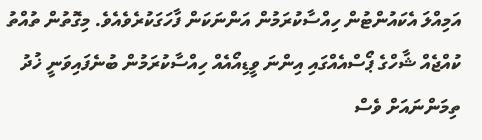އަމިއްލަ އެކައުންޓުން ހިއްސާކުރަމުން އަންނަކަން ފާހަގަކުރެވެއެވެ. މިގޮތުން ތުއްތު ކުއްޖެއް ޝާހްގެ ޕޯސްއެއްގައި އިންނަ ވީޑިއޯއެއް ހިއްސާކުރަމުން ބުނެފައިވަނީ ޚުދު ތިމަންނައަށް ވެސް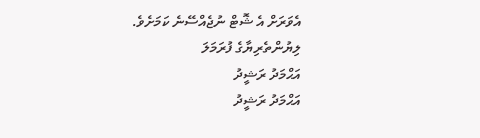އެވަރަށް އެ ޝޮޓް ނުޖެއްސޭނެ ކަމަށެވެ.
ލިޔުންތެރިޔާގެ ފުރަމަލަ
އަޙްމަދު ރަޝީދު
އަޙްމަދު ރަޝީދު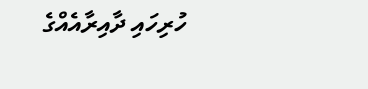ހުރިހައި ދާއިރާއެއްގެ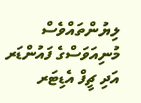ލިޔުންތައްވެސް މުނިއަވަސްގެ ފައުންޑަރ އަދި ޗީފް އެޑިޓަރ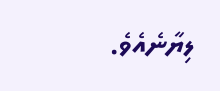ލިޔާނެއެވެ.